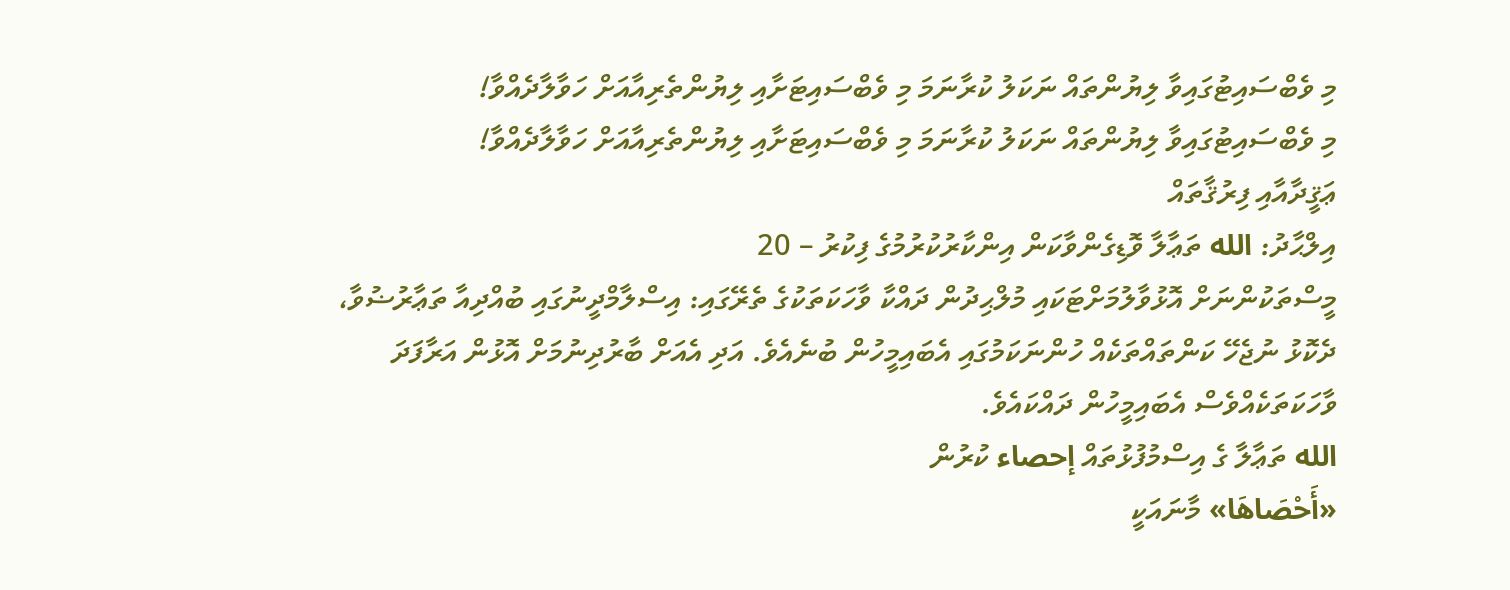މި ވެބްސައިޓުގައިވާ ލިޔުންތައް ނަކަލު ކުރާނަމަ މި ވެބްސައިޓަށާއި ލިޔުންތެރިއާއަށް ހަވާލާދެއްވާ!
މި ވެބްސައިޓުގައިވާ ލިޔުންތައް ނަކަލު ކުރާނަމަ މި ވެބްސައިޓަށާއި ލިޔުންތެރިއާއަށް ހަވާލާދެއްވާ!
ޢަޤީދާއާއި ފިރުޤާތައް
އިލްޙާދު: الله ތަޢާލާ ވޮޑިގެންވާކަން އިންކާރުކުރުމުގެ ފިކުރު – 20
މީސްތަކުންނަށް އޮޅުވާލުމަށްޓަކައި މުލްޙިދުން ދައްކާ ވާހަކަތަކުގެ ތެރޭގައި: އިސްލާމްދީނުގައި ބުއްދިއާ ތަޢާރުޟުވާ، ދެކޮޅު ނުޖެހޭ ކަންތައްތަކެއް ހުންނަކަމުގައި އެބައިމީހުން ބުނެއެވެ. އަދި އެއަށް ބާރުދިނުމަށް އޮޅުން އަރާފަދަ ވާހަކަތަކެއްވެސް އެބައިމީހުން ދައްކައެވެ.
الله ތަޢާލާ ގެ އިސްމުފުޅުތައް إحصاء ކުރުން
«أَحْصَاهَا» މާނައަކީ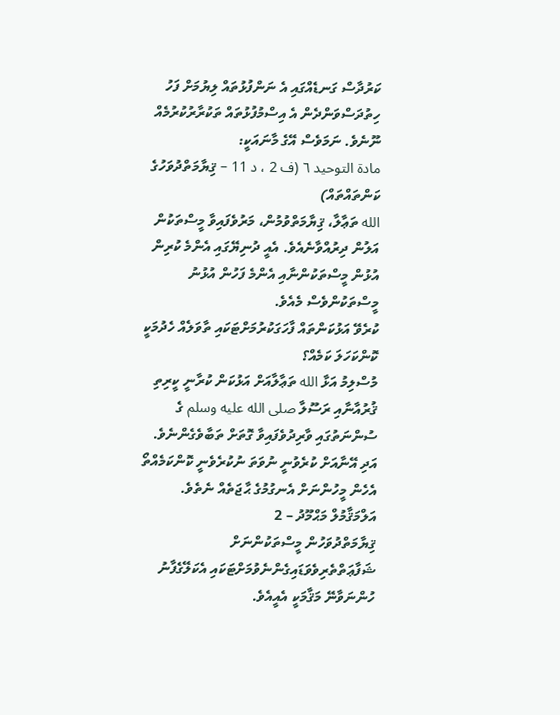ކަރުދާސް ގަނޑެއްގައި އެ ނަންފުޅުތައް ލިޔުމަށް ފަހު ހިތުދަސްވަންދެން އެ އިސްމުފުޅުތައް ތަކުރާރުކުރުމެއް ނޫނެވެ. ނަމަވެސް އޭގެ މާނައަކީ:
مادة التوحيد ٦ (ف 2 ، د 11 – ޤިޔާމަތްދުވަހުގެ ކަންތައްތައް)
الله ތަޢާލާ، ޤިޔާމަތްވުމުން، މަރުވެފައިވާ މީސްތަކުން އަލުން ދިރުއްވާނެއެވެ. އެއީ ދުނިޔޭގައި އެންމެ ކުރިން އުޅުން މީސްތަކުންނާއި އެންމެ ފަހުން އުޅުނު މީސްތަކުންވެސް މެއެވެ.
ކުރެވޭ އަޅުކަންތައް ފާހަގަކުރުމަށްޓަކައި ތާވަލެއް ހެދުމަކީ ކޮންކަހަލަ ކަމެއް؟
މުސްލިމު އަޅާ الله ތަޢާލާއަށް އަޅުކަން ކުރާނީ ކީރިތި ޤުރުއާނާއި ރަސޫލާ صلى الله عليه وسلم ގެ ސުންނަތުގައި ވާރިދުވެފައިވާ ގޮތަށް ތަބާވެގެންނެވެ. އަދި އޭނާއަށް ކުރެވުނީ ނުވަތަ ނުކުރެވެނީ ކޮންކަމެއްތޯ އެހެން މީހުންނަށް އެނގުމުގެ ޙާޖަތެއް ނެތެވެ.
އަލްމަޤާމުލް މަޙްމޫދު – 2
ޤިޔާމަތްދުވަހުން މީސްތަކުންނަށް ޝަފާޢަތްތެރިވެވަޑައިގެންނެވުމަށްޓަކައި އެކަލޭގެފާނު ހުންނަވާނޭ މަޤާމަކީ އެއީއެވެ.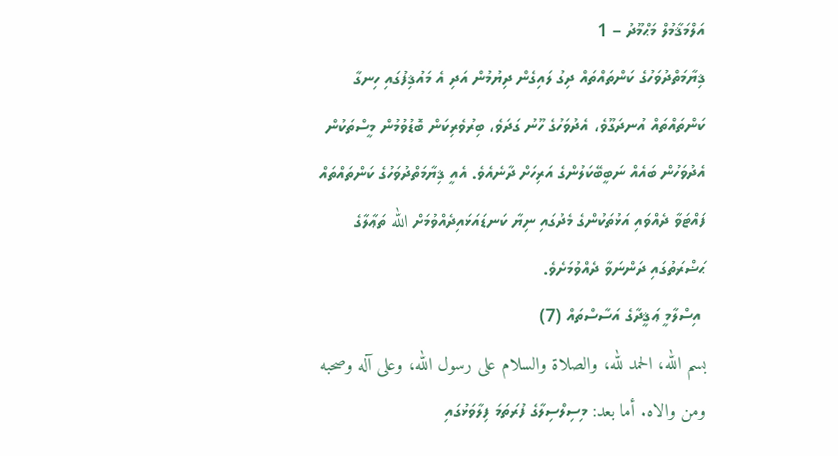އަލްމަޤާމުލް މަޙްމޫދު – 1
ޤިޔާމަތްދުވަހުގެ ކަންތައްތައް ދިގު ލައިގެން ދިޔުމުން އަދި އެ މައުޤިފުގައި ހިނގާ ކަންތައްތައް އުނދަގޫވެ، އެދުވަހުގެ ހޫނު ގަދަވެ، ބިރުވެރިކަން ބޮޑުވުމުން މީސްތަކުން އެދުވަހުން ބައެއް ނަބީބޭކަލުންގެ އަރިހަށް ދާނެއެވެ. އެއީ ޤިޔާމަތްދުވަހުގެ ކަންތައްތައް ފައްޓަވާ ދެއްވައި އަޅުތަކުންގެ މެދުގައި ނިޔާ ކަނޑައަޅައިދެއްވުމަށް الله ތަޢާލާގެ ޙަޟްރަތުގައި ދަންނަވާ ދެއްވުމަށެވެ.
 އިސްލާމީ ޢަޤީދާގެ އަސާސްތައް (7)
بسم الله، الحمد لله، والصلاة والسلام على رسول الله، وعلى آله وصحبه ومن والاه. أما بعد: މިސިލްސިލާގެ ފުރަތަމަ ފިލާވަޅުގައި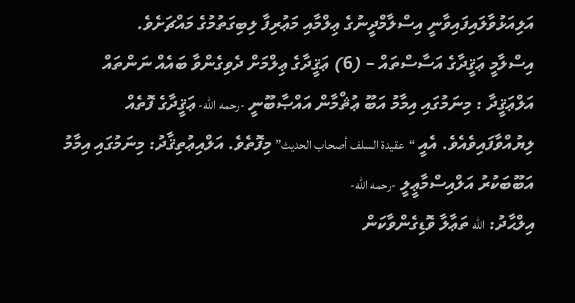އަލިއަޅުވާލައިފައިވާނީ އިސްލާމްދީނުގެ ޢިލްމާއި މަޢުރިފާ ލިބިގަތުމުގެ މައްޗަށެވެ.
އިސްލާމީ ޢަޤީދާގެ އަސާސްތައް – (6) ޢަޤީދާގެ ޢިލްމަށް ދެވިގެންވާ ބައެއް ނަންތައް
އަލްޢަޤީދާ : މިނަމުގައި އިމާމު އަބޫ ޢުޘްމާން އައްޞާބޫނީ -رحمه الله- ޢަޤީދާގެ ފޮތެއް ލިޔުއްވާފައިވެއެވެ. އެއީ “عقيدة السلف أصحاب الحديث” މިފޮތެވެ. އަލްއިޢުތިޤާދު: މިނަމުގައި އިމާމު އަބޫބަކުރު އަލްއިސްމާޢީލީ -رحمه الله-
އިލްޙާދު: الله ތަޢާލާ ވޮޑިގެންވާކަން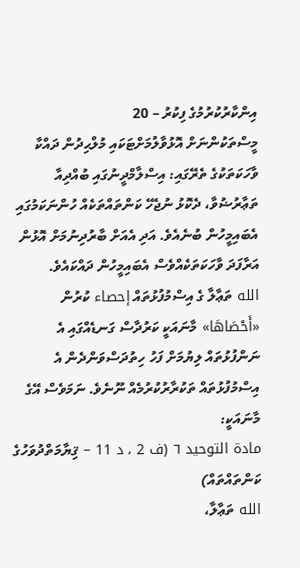އިންކާރުކުރުމުގެ ފިކުރު – 20
މީސްތަކުންނަށް އޮޅުވާލުމަށްޓަކައި މުލްޙިދުން ދައްކާ ވާހަކަތަކުގެ ތެރޭގައި: އިސްލާމްދީނުގައި ބުއްދިއާ ތަޢާރުޟުވާ، ދެކޮޅު ނުޖެހޭ ކަންތައްތަކެއް ހުންނަކަމުގައި އެބައިމީހުން ބުނެއެވެ. އަދި އެއަށް ބާރުދިނުމަށް އޮޅުން އަރާފަދަ ވާހަކަތަކެއްވެސް އެބައިމީހުން ދައްކައެވެ.
الله ތަޢާލާ ގެ އިސްމުފުޅުތައް إحصاء ކުރުން
«أَحْصَاهَا» މާނައަކީ ކަރުދާސް ގަނޑެއްގައި އެ ނަންފުޅުތައް ލިޔުމަށް ފަހު ހިތުދަސްވަންދެން އެ އިސްމުފުޅުތައް ތަކުރާރުކުރުމެއް ނޫނެވެ. ނަމަވެސް އޭގެ މާނައަކީ:
مادة التوحيد ٦ (ف 2 ، د 11 – ޤިޔާމަތްދުވަހުގެ ކަންތައްތައް)
الله ތަޢާލާ،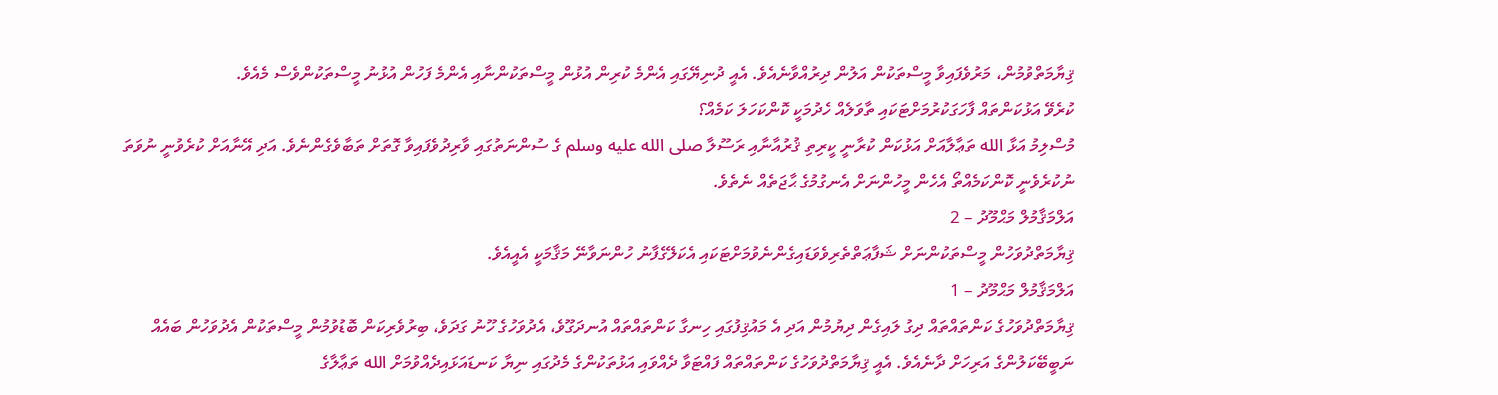ޤިޔާމަތްވުމުން، މަރުވެފައިވާ މީސްތަކުން އަލުން ދިރުއްވާނެއެވެ. އެއީ ދުނިޔޭގައި އެންމެ ކުރިން އުޅުން މީސްތަކުންނާއި އެންމެ ފަހުން އުޅުނު މީސްތަކުންވެސް މެއެވެ.
ކުރެވޭ އަޅުކަންތައް ފާހަގަކުރުމަށްޓަކައި ތާވަލެއް ހެދުމަކީ ކޮންކަހަލަ ކަމެއް؟
މުސްލިމު އަޅާ الله ތަޢާލާއަށް އަޅުކަން ކުރާނީ ކީރިތި ޤުރުއާނާއި ރަސޫލާ صلى الله عليه وسلم ގެ ސުންނަތުގައި ވާރިދުވެފައިވާ ގޮތަށް ތަބާވެގެންނެވެ. އަދި އޭނާއަށް ކުރެވުނީ ނުވަތަ ނުކުރެވެނީ ކޮންކަމެއްތޯ އެހެން މީހުންނަށް އެނގުމުގެ ޙާޖަތެއް ނެތެވެ.
އަލްމަޤާމުލް މަޙްމޫދު – 2
ޤިޔާމަތްދުވަހުން މީސްތަކުންނަށް ޝަފާޢަތްތެރިވެވަޑައިގެންނެވުމަށްޓަކައި އެކަލޭގެފާނު ހުންނަވާނޭ މަޤާމަކީ އެއީއެވެ.
އަލްމަޤާމުލް މަޙްމޫދު – 1
ޤިޔާމަތްދުވަހުގެ ކަންތައްތައް ދިގު ލައިގެން ދިޔުމުން އަދި އެ މައުޤިފުގައި ހިނގާ ކަންތައްތައް އުނދަގޫވެ، އެދުވަހުގެ ހޫނު ގަދަވެ، ބިރުވެރިކަން ބޮޑުވުމުން މީސްތަކުން އެދުވަހުން ބައެއް ނަބީބޭކަލުންގެ އަރިހަށް ދާނެއެވެ. އެއީ ޤިޔާމަތްދުވަހުގެ ކަންތައްތައް ފައްޓަވާ ދެއްވައި އަޅުތަކުންގެ މެދުގައި ނިޔާ ކަނޑައަޅައިދެއްވުމަށް الله ތަޢާލާގެ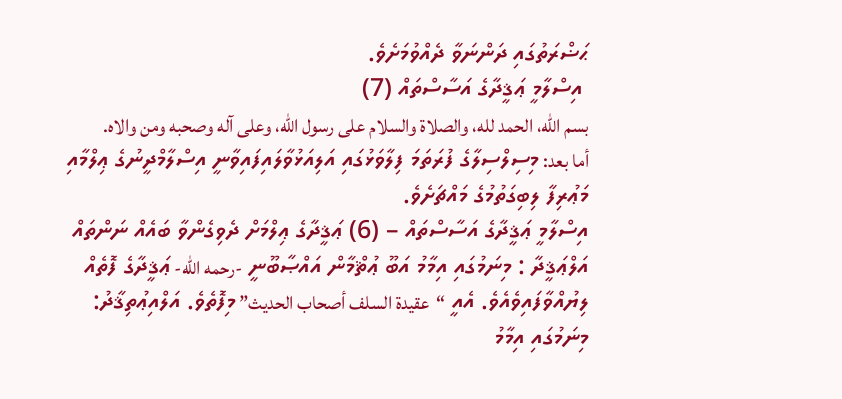ޙަޟްރަތުގައި ދަންނަވާ ދެއްވުމަށެވެ.
 އިސްލާމީ ޢަޤީދާގެ އަސާސްތައް (7)
بسم الله، الحمد لله، والصلاة والسلام على رسول الله، وعلى آله وصحبه ومن والاه. أما بعد: މިސިލްސިލާގެ ފުރަތަމަ ފިލާވަޅުގައި އަލިއަޅުވާލައިފައިވާނީ އިސްލާމްދީނުގެ ޢިލްމާއި މަޢުރިފާ ލިބިގަތުމުގެ މައްޗަށެވެ.
އިސްލާމީ ޢަޤީދާގެ އަސާސްތައް – (6) ޢަޤީދާގެ ޢިލްމަށް ދެވިގެންވާ ބައެއް ނަންތައް
އަލްޢަޤީދާ : މިނަމުގައި އިމާމު އަބޫ ޢުޘްމާން އައްޞާބޫނީ -رحمه الله- ޢަޤީދާގެ ފޮތެއް ލިޔުއްވާފައިވެއެވެ. އެއީ “عقيدة السلف أصحاب الحديث” މިފޮތެވެ. އަލްއިޢުތިޤާދު: މިނަމުގައި އިމާމު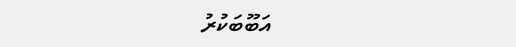އަބޫބަކުރު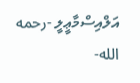އަލްއިސްމާޢީލީ -رحمه الله-